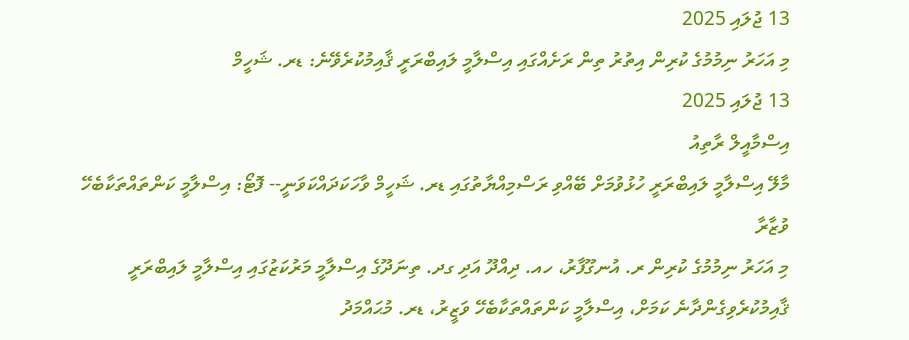13 ޖުލައި 2025
މި އަހަރު ނިމުމުގެ ކުރިން އިތުރު ތިން ރަށެއްގައި އިސްލާމީ ލައިބްރަރީ ޤާއިމުކުރެވޭނެ: ޑރ. ޝަހީމް
13 ޖުލައި 2025
އިސްމާއީލް ރާތިއު
މާލޭ އިސްލާމީ ލައިބްރަރީ ހުޅުވުމަށް ބޭއްވި ރަސްމިއްޔާތުގައި ޑރ. ޝަހީމް ވާހަކަދައްކަވަނީ-- ފޮޓޯ: އިސްލާމީ ކަންތައްތަކާބެހޭ ވުޒާރާ
މި އަހަރު ނިމުމުގެ ކުރިން ރ. އުނގޫފާރު، ހއ. ދިއްދޫ އަދި ގދ. ތިނަދޫގެ އިސްލާމީ މަރުކަޒުގައި އިސްލާމީ ލައިބްރަރީ ޤާއިމުކުރެވިގެންދާނެ ކަމަށް، އިސްލާމީ ކަންތައްތަކާބެހޭ ވަޒީރު، ޑރ. މުޙައްމަދު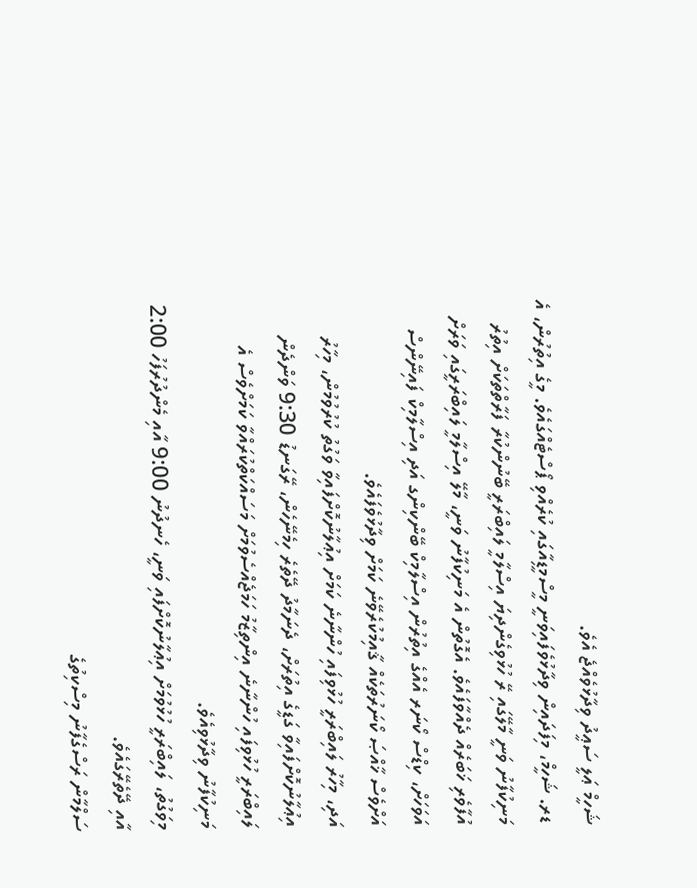ޝަހީމް ޢަލީ ސަޢީދު ވިދާޅުވެއްޖެ އެވެ.
ޑރ. ޝަހީމް، މިފަދައިން ވިދާޅުވެފައިވަނީ މީސްމީޑިއާގައި ކުރެއްވި ޕޯސްޓެއްގައެވެ. މީގެ އިތުރުން، އެ މަނިކުފާނު ވަނީ މާލޭގައި ރޭ ހުޅުވިގެންދިޔަ އިސްލާމީ ލައިބްރަރީ ބޭނުންކުރާ ފަރާތްތަކަށް އިތުރު އުފާވެރި ޚަބަރެއް ދެއްވާފައެވެ. އެގޮތުން އެ މަނިކުފާނު ވަނީ، މާލޭ އިސްލާމީ ލައިބްރަރީގައި ވަރަށް އަވަހަށް، ކިޑްސް ކޯނަރ އެއްގެ އިތުރުން އިސްލާމިކް ބޭންކިންގ އަދި އިސްލާމިކް ފައިނޭންސް އަށްވެސް ޚާއްޞަ ކޯނަރުތަކެއް ޤާއިމުކުރެވޭނެ ކަމަށް ވިދާޅުވެފައެވެ.
އަދި، މިހާރު ލައިބްރަރީ ހުޅުވިފައި ހުންނާނެ ކަމަށް އިޢުލާނުކޮށްފައިވާ ވަގުތު ކުރުވުމުން، މިހާރު އިޢުލާނުކޮށްފައިވާ ގަޑީގެ އިތުރަށް، ދެނަމާދު ދޭތެރެ ހިމެނޭހެން، ރޭގަނޑު 9:30 ވަންދެން ލައިބްރަރީ ހުޅުވިފައި ހުންނާނެ އިންތިޒާމު ހަމަޖެއްސެވުމަށް މަސައްކަތްކުރައްވާ ކަމަށްވެސް އެ މަނިކުފާނު ވިދާޅުވިއެވެ.
މިވަގުތު، ލައިބްރަރީ ހުޅުވުމަށް އިޢުލާނުކޮށްފައި ވަނީ، ހެނދުނު 9:00 އާއި މެންދުރުފަހު 2:00 އާއި ދޭތެރޭގައެވެ.
ސަލްމާން ރަސްގެފާނު މިސްކިތުގެ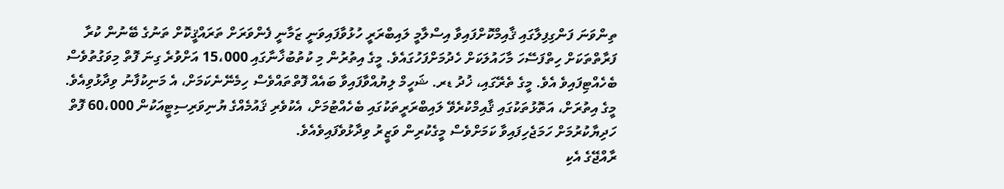ތިންވަނަ ފަންގިފިލާގައި ޤާއިމްކޮށްފައިވާ އިސްލާމީ ލައިބްރަރީ ހުޅުވާފައިވަނީ ޒަމާނީ ފެންވަރަށް ތަރައްޤީކޮށް ތަނުގެ ބޭނުން ކުރާ ފަރާތްތަކަށް ހިތްފަސޭހަ މާހައުލަކަށް ހެދުމަށްފަހުގައެވެ. މީގެ އިތުރުން މި ކުތުބުޚާނާގައި 15،000 އަށްވުރެ ގިނަ ފޮތް މިވަގުތުވެސް ބެހެއްޓިފައިވެ އެވެ. މީގެ ތެރޭގައި، ޚުދު ޑރ. ޝަހީމް ލިޔުއްވާފައިވާ ބައެއް ފޮތްތައްވެސް ހިމެނޭނެކަމަށް، އެ މަނިކުފާނު ވިދާޅުވިއެވެ.
މީގެ އިތުރަށް، އަތޮޅުތަކުގައި ޤާއިމްކުރެވޭ ލައިބްރަރީތަކުގައި ބެހެއްޓުމަށް، އެކުވެރި ޤައުމެއްގެ ޔުނިވަރިސިޓީއަކުން 60،000 ފޮތް ހަދިޔާކުރުމަށް ހަމަޖެހިފައިވާ ކަމަށްވެސް މީގެކުރިން ވަޒީރު ވިދާޅުވެފައިވެއެވެ.
ރާއްޖޭގެ އެކި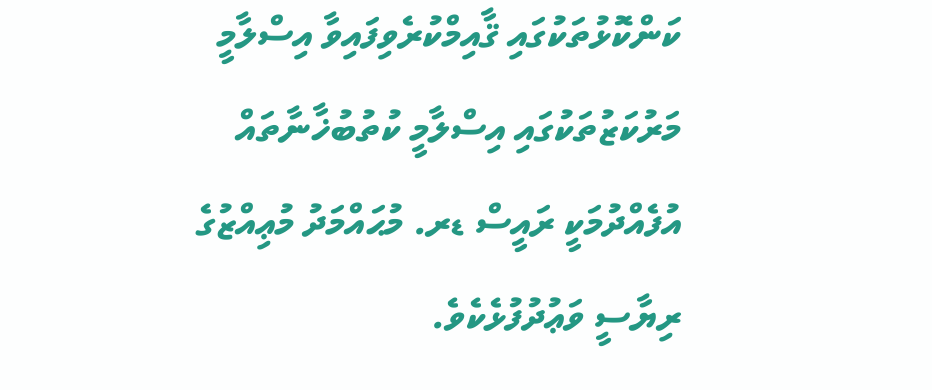ކަންކޮޅުތަކުގައި ޤާއިމްކުރެވިފައިވާ އިސްލާމީ މަރުކަޒުތަކުގައި އިސްލާމީ ކުތުބުޚާނާތައް އުފެއްދުމަކީ ރައީސް ޑރ. މުޙައްމަދު މުޢިއްޒުގެ ރިޔާސީ ވަޢުދުފުޅެކެވެ.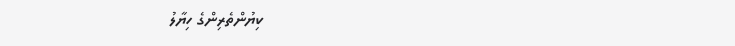ކިޔުންތެރިންގެ ހިޔާލު